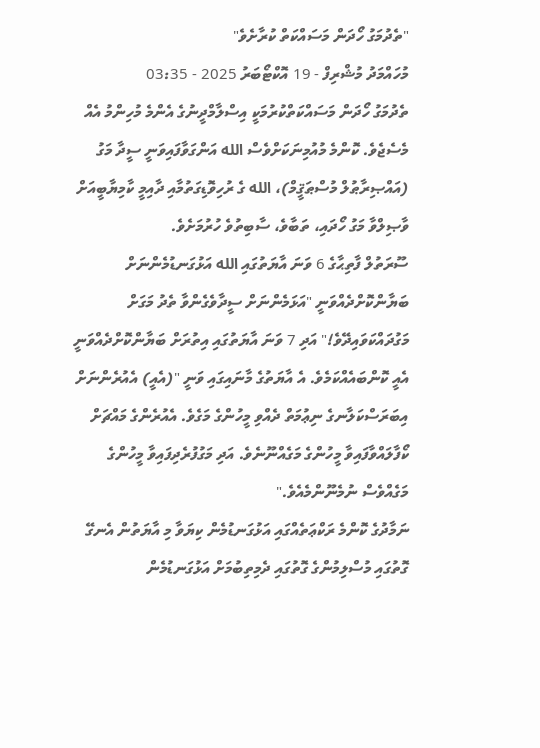"ތެދުމަގު ހޯދަން މަސައްކަތް ކުރާށެވެ"
މުހައްމަދު މުޝްރިފް - 19 އޮކްޓޯބަރު 2025 - 03:35
ތެދުމަގު ހޯދަން މަސައްކަތްކުރުމަކީ އިސްލާމްދީނުގެ އެންމެ މުހިންމު އެއް މެސެޖެވެ. ކޮންމެ މުއުމިނަކަށްވެސް الله އަންގަވާފައިވަނީ ސީދާ މަގު (އައްޞިރާޠުލް މުސްޠަޤީމް)، الله ގެ ރުހިވޮޑިގަތުމާއި ދާއިމީ ކާމިޔާބީއަށް ވާޞިލްވާ މަގު ހޯދައި، ތަބާވެ، ސާބިތުވެ ހުރުމަށެވެ.
ސޫރަތުލް ފާތިޙާގެ 6 ވަނަ އާޔަތުގައި الله އަޅުގަނޑުމެންނަށް ބަޔާންކޮށްދެއްވަނީ "އަޅަމެންނަށް ސީދާވެގެންވާ ތެދު މަގަށް މަގުދައްކަވައިދޭވެ!" އަދި 7 ވަނަ އާޔަތުގައި އިތުރަށް ބަޔާންކޮށްދެއްވަނީ އެއީ ކޮންބައެއްކަމެވެ. އެ އާޔަތުގެ މާނައިގައި ވަނީ "(އެއީ) އެއުރެންނަށް އިބަރަސްކަލާނގެ ނިޢުމަތް ދެއްވި މީހުންގެ މަގެވެ. އެއުރެންގެ މައްޗަށް ކޯފާލައްވާފައިވާ މީހުންގެ މަގެއްނޫނެވެ. އަދި މަގުފުރެދިފައިވާ މީހުންގެ މަގެއްވެސް ނުމެނޫންމެއެވެ."
ނަމާދުގެ ކޮންމެ ރަކްޢަތެއްގައި އަޅުގަނޑުމެން ކިޔަވާ މި އާޔަތުން އެނގޭ ގޮތުގައި މުސްލިމުންގެ ގޮތުގައި ދެމިތިބުމަށް އަޅުގަނޑުމެން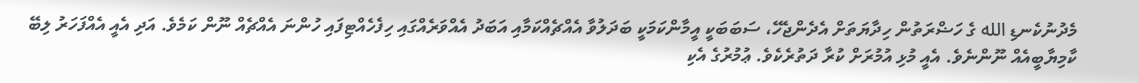މެދުނުކެނޑި الله ގެ ހަޟްރަތުން ހިދާޔަތަށް އެދެންޖެހޭ، ސަބަބަކީ އީމާންކަމަކީ ބަދަލުވާ އެއްޗެއްކަމާއި އަބަދު އެއްވަރެއްގައި ހިފެހެއްޓިފައި ހުންނަ އެއްޗެއް ނޫން ކަމެވެ. އަދި އެއީ އެއްފަހަރު ލިބޭ ކާމިޔާބީއެއް ނޫންނެވެ. އެއީ މުޅި އުމުރަށް ކުރާ ދަތުރެކެވެ. ޢުމުރުގެ އެކި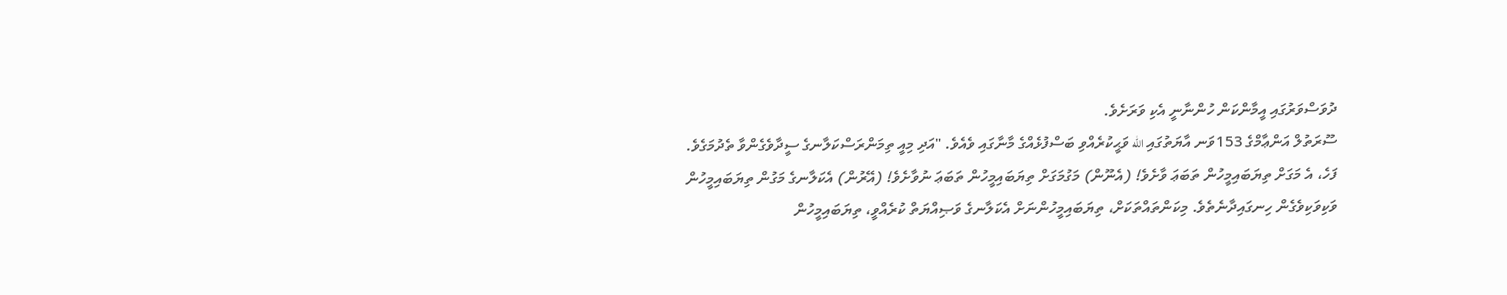ދުވަސްވަރުގައި އީމާންކަން ހުންނާނީ އެކި ވަރަށެވެ.
ސޫރަތުލް އަންޢާމްގެ 153ވަނ އާޔަތުގައި الله ވަޙީކުރެއްވި ބަސްފުޅެއްގެ މާނާގައި ވެއެވެ. "އަދި މިއީ ތިމަންރަސްކަލާނގެ ސީދާވެގެންވާ ތެދުމަގެވެ. ފަހެ، އެ މަގަށް ތިޔަބައިމީހުން ތަބަޢަ ވާށެވެ! (އެނޫން) މަގުމަގަށް ތިޔަބައިމީހުން ތަބަޢަ ނުވާށެވެ! (އޭރުން) އެކަލާނގެ މަގުން ތިޔަބައިމީހުން ވަކިވަކިވެގެން ހިނގައިދާނެތެވެ. މިކަންތައްތަކަށް، ތިޔަބައިމީހުންނަށް އެކަލާނގެ ވަޞިއްޔަތް ކުރެއްވީ، ތިޔަބައިމީހުން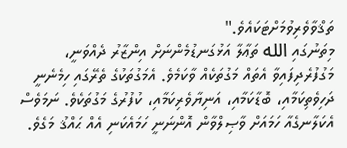ތަޤްވާވެރިވުމަށްޓަކައެވެ."
މިތަނުގައި الله ތަޢާލާ އަޅުގަނޑުމެންނަށް އިންޒާރު ދެއްވަނީ، މަގުފުރެދިފައިވާ އެތައް މަގުތަކެއް ވާކަމެވެ. އެމަގުތަކުގެ ތެރޭގައި ހިމެނެނީ ދަހިވެތިކަމާއި، ބޮޑާކަމާއި، އަނިޔާވެރިކަމާއި، ކުފުރުގެ މަގުތަކެވެ. ނަމަވެސް އެކަލާނގެއާ ހަމައަށް ވާޞިލްވާން އޮންނަނީ ހަމައެކަނި އެއް ޙައްޤު މަގެވެ.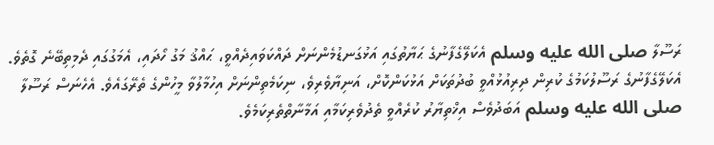ރަސޫލާ صلى الله عليه وسلم އެކަލޭގެފާނުގެ ޙަޔާތުގައި އަޅުގަނޑުމެންނަށް ދައްކަވައިދެއްވީ، ޙައްޤު މަގު ހޯދައި، އެމަގުގައި ދެމިތިބޭނެ ގޮތެވެ. އެކަލޭގެފާނުގެ ރަސޫލުކަމުގެ ކުރިން ދިރިއުޅުއްވީ ބުދުތަކަށް އަޅުކަންކޮށް، އަނިޔާވެރިވެ، ނިކަމެތިންނަށް އިހުމާލުވާ މީހުންގެ ތެރޭގައެވެ. އެހެނަސް ރަސޫލާ صلى الله عليه وسلم އަބަދުވެސް އިޚްތިޔާރު ކުރެއްވީ ތެދުވެރިކަމާއި އަމާނާތްތެރިކަމެވެ.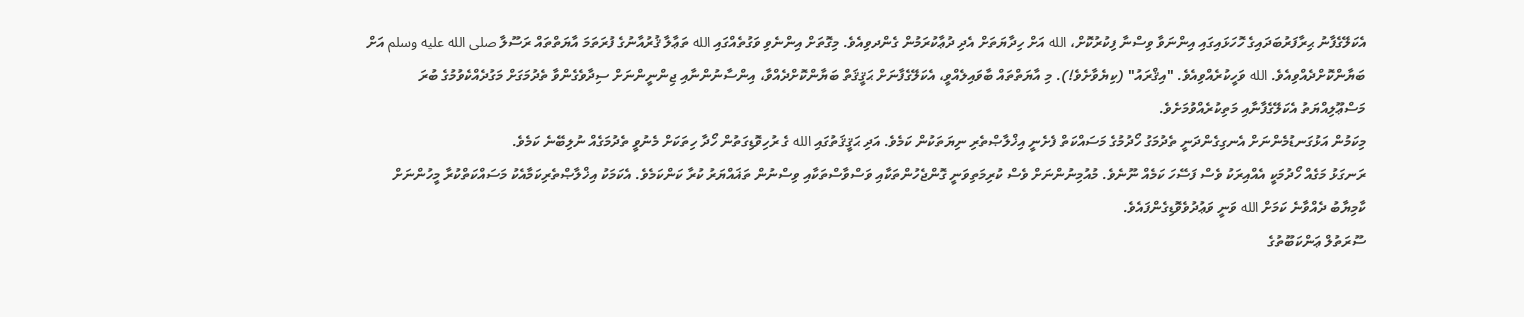އެކަލޭގެފާނު ޙިރާފަރުބަދައިގެ ހޮހަޅައިގައި އިންނަވާ ވިސްނާ ފިކުރުކޮށް، الله އަށް ހިދާޔަތަށް އެދި ދުޢާކުރަމުން ގެންދވިއެވެ. މިގޮތަށް އިންނެވި ވަގުތެއްގައި الله ތަޢާލާ ޤުރުއާނުގެ ފުރަތަމަ އާޔަތްތައް ރަސޫލާ صلى الله عليه وسلم އަށް ބަޔާންކޮށްދެއްވިއެވެ. الله ވަހީކުރެއްވިއެވެ. "އިޤްރައު" (ކިޔެވާށެވެ!). މި އާޔަތްތައް ބާވައިލެއްވީ، އެކަލޭގެފާނަށް ޙަޤީޤަތް ބަޔާންކޮށްދެއްވާ، އިންސާނުންނާއި ޖިންނީންނަށް ސިދާވެގެންވާ ތެދުމަގަށް މަގުދެއްކެވުމުގެ ބުރަ މަސްޢޫލިއްޔަތު އެކަލޭގެފާނާއި މަތިކުރެއްވުމަށެވެ.
މިކަމުން އަޅުގަނޑުމެންނަށް އެނގިގެންދަނީ ތެދުމަގު ހޯދުމުގެ މަސައްކަތް ފެށެނީ އިޚްލާޞްތެރި ނިޔަތަކުން ކަމެވެ. އަދި ޙަޤީޤަތުގައި الله ގެ ރުހިވޮޑިގަތުން ހޯދާ ހިތަކަށް މެނުވީ ތެދުމަގެއް ނުލިބޭނެ ކަމެވެ.
ރަނގަޅު މަގެއް ހޯދުމަކީ އެއްއިރަކު ވެސް ފަސޭހަ ކަމެއް ނޫނެވެ. މުއުމިނުންނަށް ވެސް ކުރިމަތިވަނީ ގޮންޖެހުންތަކާއި ވަސްވާސްތަކާއި ވިސްނުން ތަޣައްޔަރު ކުރާ ކަންކަމެވެ. އެކަމަކު އިޚްލާޞްތެރިކަމާއެކު މަސައްކަތްކުރާ މީހުންނަށް ކާމިޔާބު ދެއްވާނެ ކަމަށް الله ވަނީ ވަޢުދުވެވޮޑިގެންފައެވެ.
ސޫރަތުލް ޢަންކަބޫތުގެ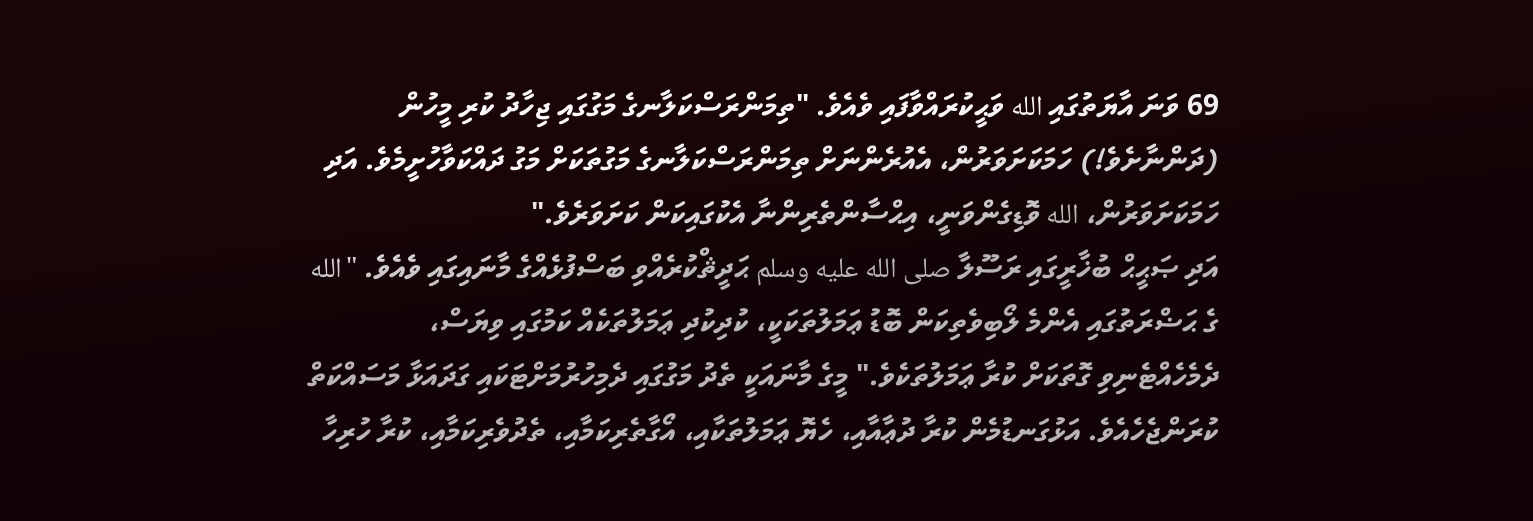69 ވަނަ އާޔަތުގައި الله ވަޙީކުރައްވާފައި ވެއެވެ. "ތިމަންރަސްކަލާނގެ މަގުގައި ޖިހާދު ކުރި މީހުން (ދަންނާށެވެ!) ހަމަކަށަވަރުން، އެއުރެންނަށް ތިމަންރަސްކަލާނގެ މަގުތަކަށް މަގު ދައްކަވާހުށީމެވެ. އަދި ހަމަކަށަވަރުން، الله ވޮޑިގެންވަނީ، އިޙްސާންތެރިންނާ އެކުގައިކަން ކަށަވަރެވެ."
އަދި ޞަޙީޙް ބުޚާރީގައި ރަސޫލާ صلى الله عليه وسلم ޙަދީޘްކުރެއްވި ބަސްފުޅެއްގެ މާނައިގައި ވެއެވެ. "الله ގެ ޙަޟްރަތުގައި އެންމެ ލޯބިވެތިކަން ބޮޑު ޢަމަލުތަކަކީ، ކުދިކުދި ޢަމަލުތަކެއް ކަމުގައި ވިޔަސް، ދެމެހެއްޓެނިވި ގޮތަކަށް ކުރާ ޢަމަލުތަކެވެ." މީގެ މާނައަކީ ތެދު މަގުގައި ދެމިހުރުމަށްޓަކައި ގަދައަޅާ މަސައްކަތް ކުރަންޖެހެއެވެ. އަޅުގަނޑުމެން ކުރާ ދުޢާއާއި، ހެޔޮ ޢަމަލުތަކާއި، އޯގާތެރިކަމާއި، ތެދުވެރިކަމާއި، ކުރާ ހުރިހާ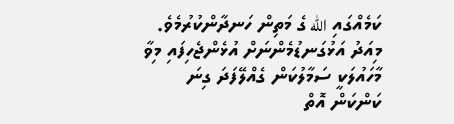ކަމެއްގައި الله ގެ މަތިން ހަނދާންކުރުމެވެ.
މިއަދު އަޅުގަނޑުމެންނަށް އުޅެންޖެހިފައި މިވާ މާހައުލަކީ ސަމާލުކަން ގެއްލޭފަދަ ގިނަ ކަންކަން އޮތް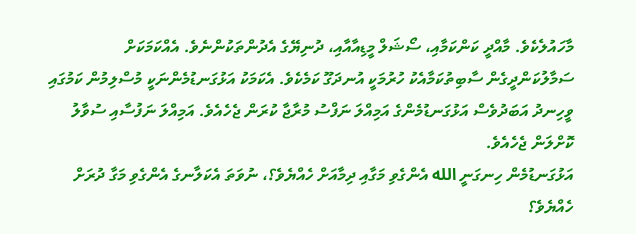މާހައުލެކެވެ. މާއްދީ ކަންކަމާއި، ސޯޝަލް މީޑިއާއާއި، ދުނިޔޭގެ އެދުންތަކުންނެވެ. އެއްކަމަކަށް ސަމާލުކަންދީގެން ސާބިތުކަމާއެކު ހުރުމަކީ އުނދަގޫ ކަމެކެވެ. އެކަމަކު އަޅުގަނޑުމެންނަކީ މުސްލިމުން ކަމުގައި ވީހިނދު އަބަދުވެސް އަޅުގަނޑުމެންގެ އަމިއްލަ ނަފްސު މުރާޖާ ކުރަން ޖެހެއެވެ. އަމިއްލަ ނަފުސާއި ސުވާލު ކޮށްލަން ޖެހެއެވެ.
އަޅުގަނޑުމެން ހިނގަނީ الله އެންގެވި މަގާއި ދިމާއަށް ހެއްޔެވެ؟، ނުވަތަ އެކަލާނގެ އެންގެވި މަގާ ދުރަށް ހެއްޔެވެ؟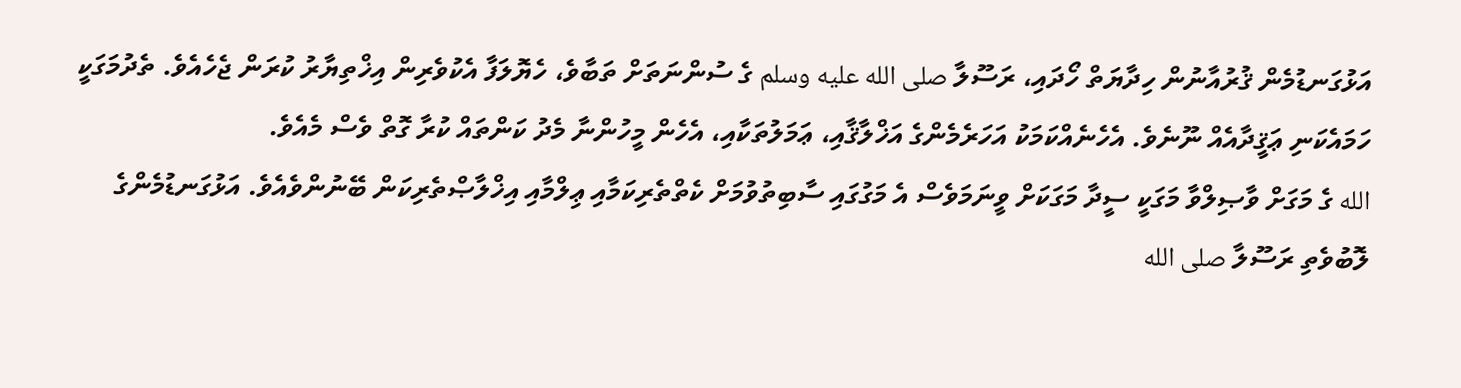އަޅުގަނޑުމެން ޤުރުއާނުން ހިދާޔަތް ހޯދައި، ރަސޫލާ صلى الله عليه وسلم ގެ ސުންނަތަށް ތަބާވެ، ހެޔޮލަފާ އެކުވެރިން އިޚްތިޔާރު ކުރަން ޖެހެއެވެ. ތެދުމަގަކީ ހަމައެކަނި ޢަޤީދާއެއް ނޫނެވެ. އެހެނެއްކަމަކު އަހަރެމެންގެ އަޚްލާޤާއި، ޢަމަލުތަކާއި، އެހެން މީހުންނާ މެދު ކަންތައް ކުރާ ގޮތް ވެސް މެއެވެ.
الله ގެ މަގަށް ވާޞިލްވާ މަގަކީ ސީދާ މަގަކަށް ވީނަމަވެސް އެ މަގުގައި ސާބިތުވުމަށް ކެތްތެރިކަމާއި ޢިލްމާއި އިޚްލާޞްތެރިކަން ބޭނުންވެއެވެ. އަޅުގަނޑުމެންގެ ލޮބުވެތި ރަސޫލާ صلى الله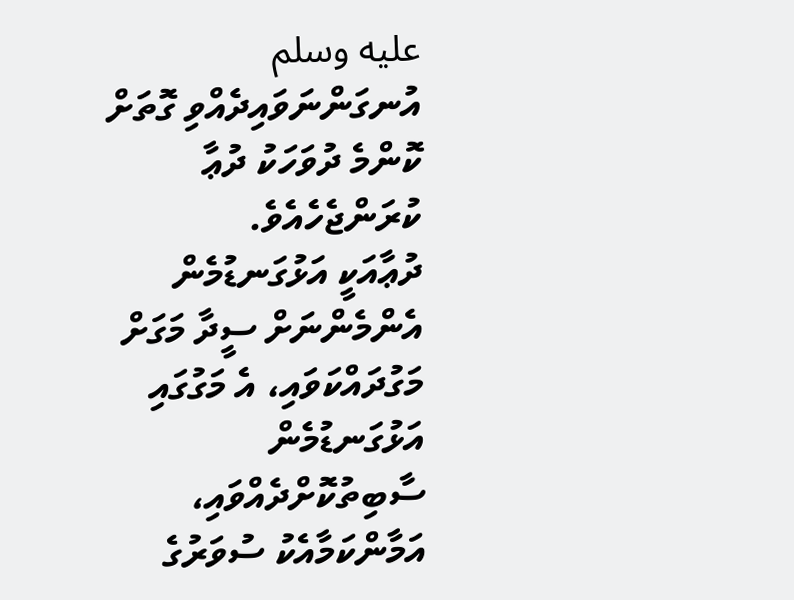عليه وسلم އުނގަންނަވައިދެއްވި ގޮތަށް ކޮންމެ ދުވަހަކު ދުޢާ ކުރަންޖެހެއެވެ.
ދުޢާއަކީ އަޅުގަނޑުމެން އެންމެންނަށް ސީދާ މަގަށް މަގުދައްކަވައި، އެ މަގުގައި އަޅުގަނޑުމެން ސާބިތުކޮށްދެއްވައި، އަމާންކަމާއެކު ސުވަރުގެ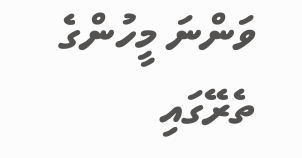ވަންނަ މީހުންގެ ތެރޭގައި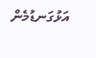އަޅުގަނޑުމެން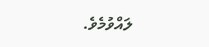ލައްވުމެވެ.